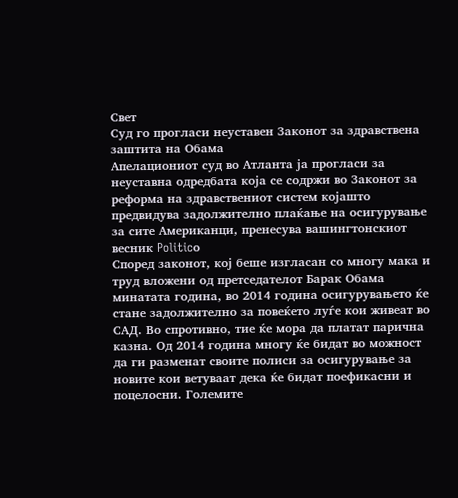Свет
Суд го прогласи неуставен Законот за здравствена заштита на Обама
Апелациониот суд во Атланта ја прогласи за неуставна одредбата која се содржи во Законот за реформа на здравствениот систем којашто предвидува задолжително плаќање на осигурување за сите Американци, пренесува вашингтонскиот весник Politicо
Според законот, кој беше изгласан со многу мака и труд вложени од претседателот Барак Обама минатата година, во 2014 година осигурувањето ќе стане задолжително за повеќето луѓе кои живеат во САД. Во спротивно, тие ќе мора да платат парична казна. Од 2014 година многу ќе бидат во можност да ги разменат своите полиси за осигурување за новите кои ветуваат дека ќе бидат поефикасни и поцелосни. Големите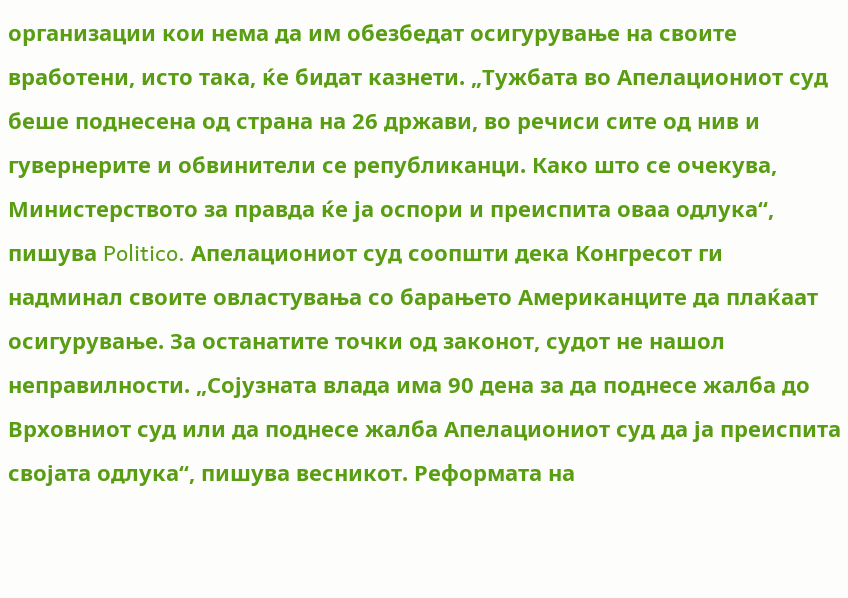организации кои нема да им обезбедат осигурување на своите вработени, исто така, ќе бидат казнети. „Тужбата во Апелациониот суд беше поднесена од страна на 26 држави, во речиси сите од нив и гувернерите и обвинители се републиканци. Како што се очекува, Министерството за правда ќе ја оспори и преиспита оваа одлука“, пишува Politico. Апелациониот суд соопшти дека Конгресот ги надминал своите овластувања со барањето Американците да плаќаат осигурување. За останатите точки од законот, судот не нашол неправилности. „Сојузната влада има 90 дена за да поднесе жалба до Врховниот суд или да поднесе жалба Апелациониот суд да ја преиспита својата одлука“, пишува весникот. Реформата на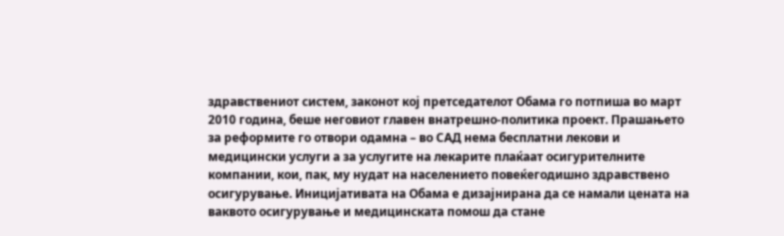здравствениот систем, законот кој претседателот Обама го потпиша во март 2010 година, беше неговиот главен внатрешно-политика проект. Прашањето за реформите го отвори одамна – во САД нема бесплатни лекови и медицински услуги а за услугите на лекарите плаќаат осигурителните компании, кои, пак, му нудат на населението повеќегодишно здравствено осигурување. Иницијативата на Обама е дизајнирана да се намали цената на ваквото осигурување и медицинската помош да стане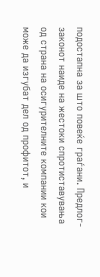подостапна за што повеќе граѓани. Предлог-законот наиде на жестоки спротиставувања од страна на осигурителните компании кои може да изгубат дел од профитот, и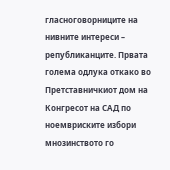гласноговорниците на нивните интереси – републиканците. Првата голема одлука откако во Претставничкиот дом на Конгресот на САД по ноемвриските избори мнозинството го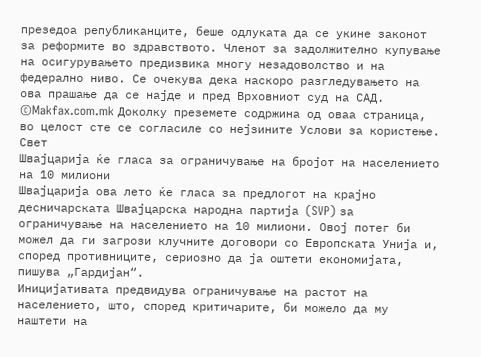презедоа републиканците, беше одлуката да се укине законот за реформите во здравството. Членот за задолжително купување на осигурувањето предизвика многу незадоволство и на федерално ниво. Се очекува дека наскоро разгледувањето на ова прашање да се најде и пред Врховниот суд на САД.
©Makfax.com.mk Доколку преземете содржина од оваа страница, во целост сте се согласиле со нејзините Услови за користење.
Свет
Швајцарија ќе гласа за ограничување на бројот на населението на 10 милиони
Швајцарија ова лето ќе гласа за предлогот на крајно десничарската Швајцарска народна партија (SVP) за ограничување на населението на 10 милиони. Овој потег би можел да ги загрози клучните договори со Европската Унија и, според противниците, сериозно да ја оштети економијата, пишува „Гардијан“.
Иницијативата предвидува ограничување на растот на населението, што, според критичарите, би можело да му наштети на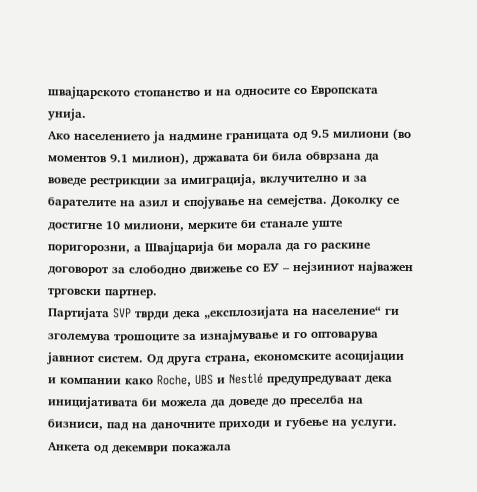швајцарското стопанство и на односите со Европската унија.
Ако населението ја надмине границата од 9.5 милиони (во моментов 9.1 милион), државата би била обврзана да воведе рестрикции за имиграција, вклучително и за барателите на азил и спојување на семејства. Доколку се достигне 10 милиони, мерките би станале уште поригорозни, а Швајцарија би морала да го раскине договорот за слободно движење со ЕУ – нејзиниот најважен трговски партнер.
Партијата SVP тврди дека „експлозијата на население“ ги зголемува трошоците за изнајмување и го оптоварува јавниот систем. Од друга страна, економските асоцијации и компании како Roche, UBS и Nestlé предупредуваат дека иницијативата би можела да доведе до преселба на бизниси, пад на даночните приходи и губење на услуги.
Анкета од декември покажала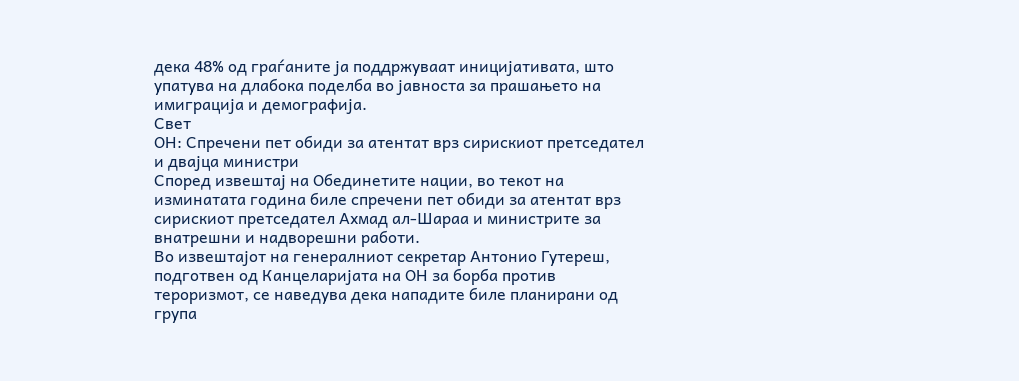дека 48% од граѓаните ја поддржуваат иницијативата, што упатува на длабока поделба во јавноста за прашањето на имиграција и демографија.
Свет
ОН: Спречени пет обиди за атентат врз сирискиот претседател и двајца министри
Според извештај на Обединетите нации, во текот на изминатата година биле спречени пет обиди за атентат врз сирискиот претседател Ахмад ал-Шараа и министрите за внатрешни и надворешни работи.
Во извештајот на генералниот секретар Антонио Гутереш, подготвен од Канцеларијата на ОН за борба против тероризмот, се наведува дека нападите биле планирани од група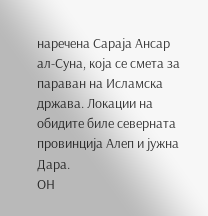наречена Сараја Ансар ал-Суна, која се смета за параван на Исламска држава. Локации на обидите биле северната провинција Алеп и јужна Дара.
ОН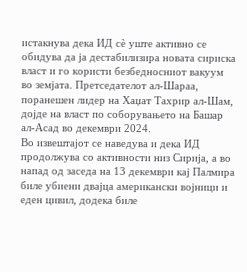истакнува дека ИД сѐ уште активно се обидува да ја дестабилизира новата сириска власт и го користи безбедносниот вакуум во земјата. Претседателот ал-Шараа, поранешен лидер на Хаџат Тахрир ал-Шам, дојде на власт по соборувањето на Башар ал-Асад во декември 2024.
Во извештајот се наведува и дека ИД продолжува со активности низ Сирија, а во напад од заседа на 13 декември кај Палмира биле убиени двајца американски војници и еден цивил, додека биле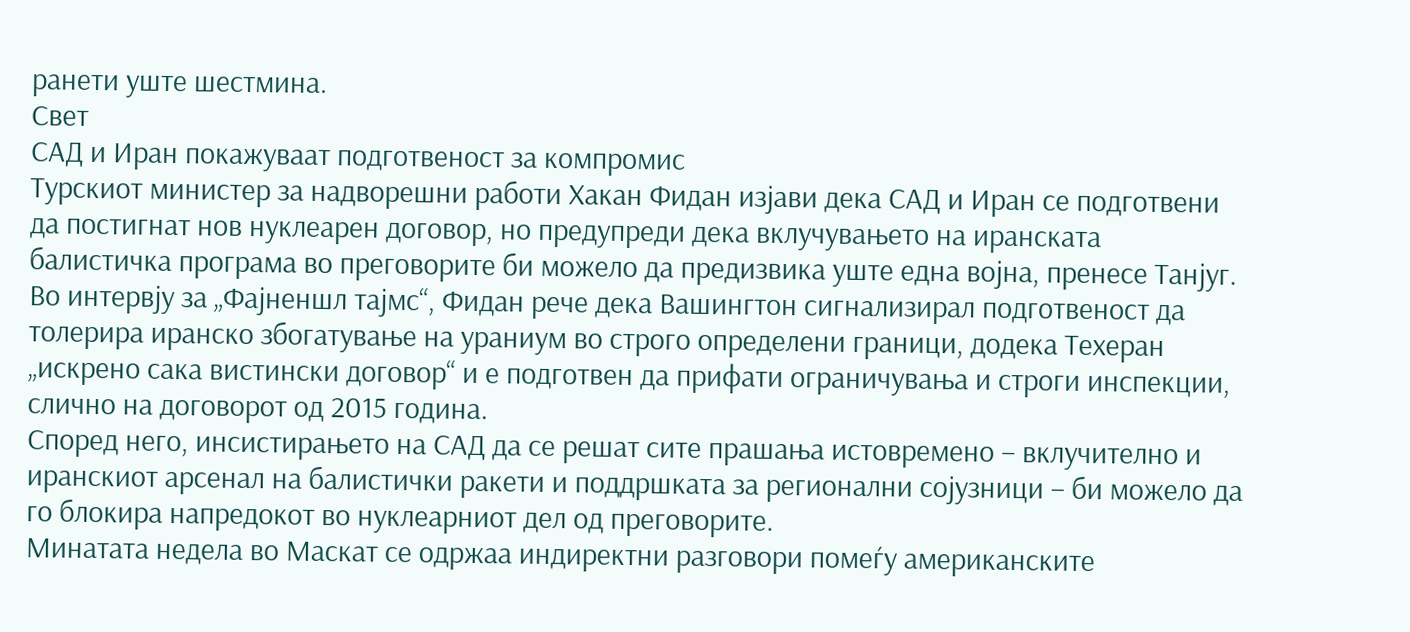ранети уште шестмина.
Свет
САД и Иран покажуваат подготвеност за компромис
Турскиот министер за надворешни работи Хакан Фидан изјави дека САД и Иран се подготвени да постигнат нов нуклеарен договор, но предупреди дека вклучувањето на иранската балистичка програма во преговорите би можело да предизвика уште една војна, пренесе Танјуг.
Во интервју за „Фајненшл тајмс“, Фидан рече дека Вашингтон сигнализирал подготвеност да толерира иранско збогатување на ураниум во строго определени граници, додека Техеран „искрено сака вистински договор“ и е подготвен да прифати ограничувања и строги инспекции, слично на договорот од 2015 година.
Според него, инсистирањето на САД да се решат сите прашања истовремено – вклучително и иранскиот арсенал на балистички ракети и поддршката за регионални сојузници – би можело да го блокира напредокот во нуклеарниот дел од преговорите.
Минатата недела во Маскат се одржаа индиректни разговори помеѓу американските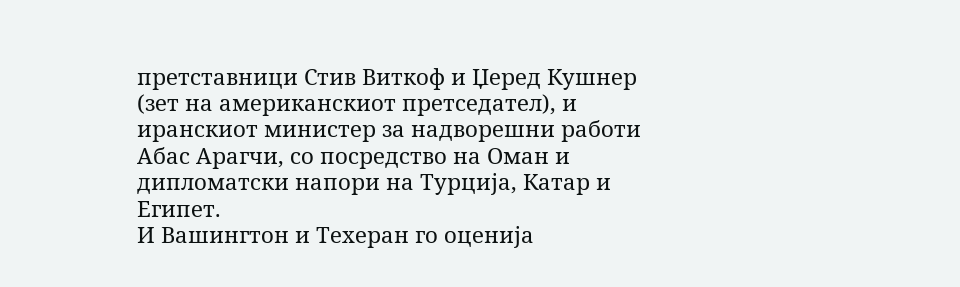претставници Стив Виткоф и Џеред Кушнер (зет на американскиот претседател), и иранскиот министер за надворешни работи Абас Арагчи, со посредство на Оман и дипломатски напори на Турција, Катар и Египет.
И Вашингтон и Техеран го оценија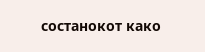состанокот како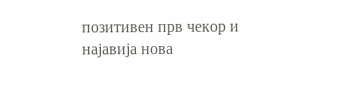позитивен прв чекор и најавија нова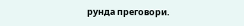рунда преговори.